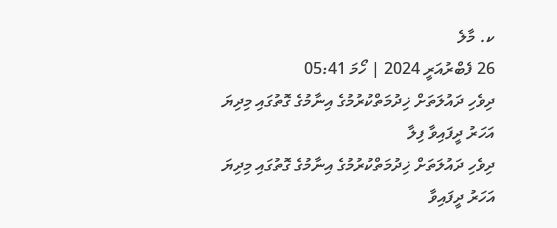ކ. މާލެ
26 ފެބްރުއަރީ 2024 | ހޯމަ 05:41
ދިވެހި ދައުލަތަށް ޚިދުމަތްކުރުމުގެ އިނާމުގެ ގޮތުގައި މިދިޔަ އަހަރު ދީފައިވާ ފިލާ
ދިވެހި ދައުލަތަށް ޚިދުމަތްކުރުމުގެ އިނާމުގެ ގޮތުގައި މިދިޔަ އަހަރު ދީފައިވާ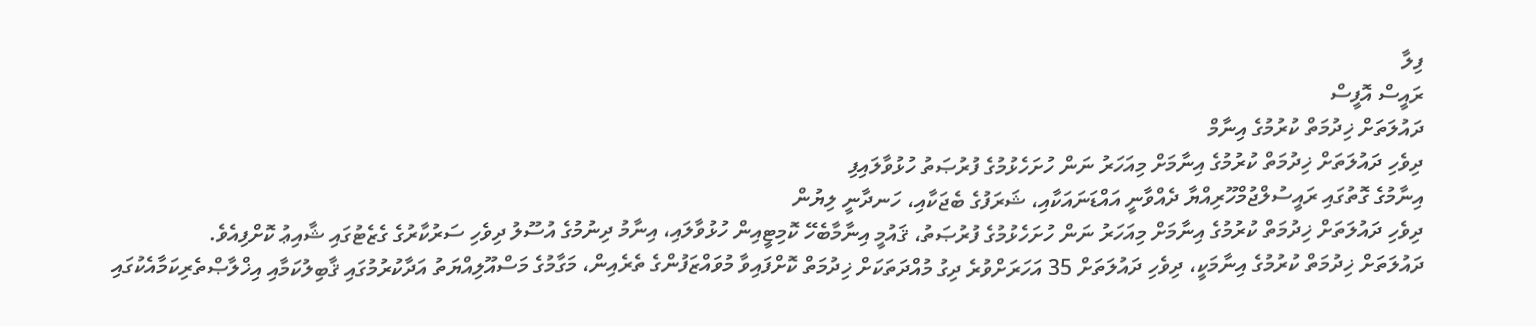ފިލާ
ރައީސް އޮފީސް
ދައުލަތަށް ޚިދުމަތް ކުރުމުގެ އިނާމް
ދިވެހި ދައުލަތަށް ޚިދުމަތް ކުރުމުގެ އިނާމަށް މިއަހަރު ނަން ހުށަހެޅުމުގެ ފުރުޞަތު ހުޅުވާލައިފި
އިނާމުގެ ގޮތުގައި ރައީސުލްޖުމްހޫރިއްޔާ ދެއްވާނީ އައްޑަނައަކާއި، ޝަރަފުގެ ބެޖަކާއި، ހަނދާނީ ލިޔުން
ދިވެހި ދައުލަތަށް ޚިދުމަތް ކުރުމުގެ އިނާމަށް މިއަހަރު ނަން ހުށަހެޅުމުގެ ފުރުޞަތު، ޤައުމީ އިނާމާބެހޭ ކޮމިޓީއިން ހުޅުވާލައި، އިނާމު ދިނުމުގެ އުސޫލު ދިވެހި ސަރުކާރުގެ ގެޒެޓުގައި ޝާއިޢު ކޮށްފިއެވެ.
ދައުލަތަށް ޚިދުމަތް ކުރުމުގެ އިނާމަކީ، ދިވެހި ދައުލަތަށް 35 އަހަރަށްވުރެ ދިގު މުއްދަތަކަށް ޚިދުމަތް ކޮށްފައިވާ މުވައްޒަފުންގެ ތެރެއިން، މަގާމުގެ މަސްއޫލިއްޔަތު އަދާކުރުމުގައި ޤާބިލުކަމާއި އިޚްލާޞްތެރިކަމާއެކުގައި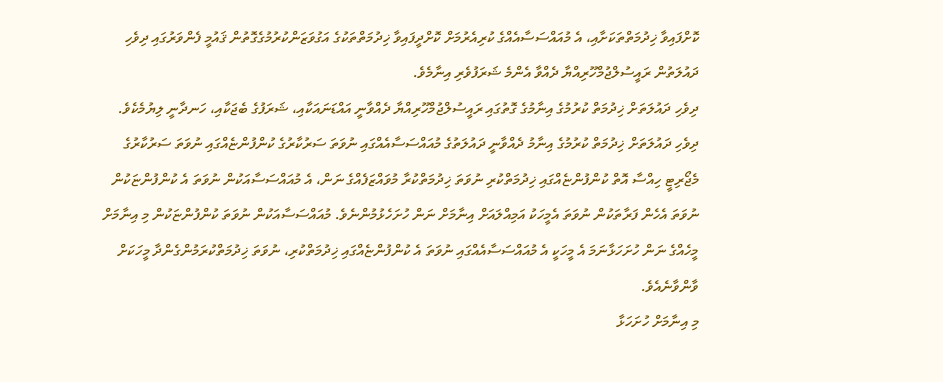ކޮށްފައިވާ ޚިދުމަތްތަކަށާއި، އެ މުއައްސަސާއެއްގެ ކުރިއެރުމަށް ކޮށްދީފައިވާ ޚިދުމަތްތަކުގެ އަގުވަޒަންކުރުމުގެގޮތުން ޤައުމީ ފެންވަރުގައި ދިވެހި ދައުލަތުން ރައީސުލްޖުމްހޫރިއްޔާ ދެއްވާ އެންމެ ޝަރަފުވެރި އިނާމެވެ.
ދިވެހި ދައުލަތަށް ޚިދުމަތް ކުރުމުގެ އިނާމުގެ ގޮތުގައި ރައީސުލްޖުމްހޫރިއްޔާ ދެއްވާނީ އައްޑަނައަކާއި، ޝަރަފުގެ ބެޖަކާއި، ހަނދާނީ ލިޔުމެކެވެ.
ދިވެހި ދައުލަތަށް ޚިދުމަތް ކުރުމުގެ އިނާމު ދެއްވާނީ ދައުލަތުގެ މުއައްސަސާއެއްގައި ނުވަތަ ސަރުކާރުގެ ކުންފުންޏެއްގައި ނުވަތަ ސަރުކާރުގެ މެޖޯރިޓީ ހިއްސާ އޮތް ކުންފުންޏެއްގައި ޚިދުމަތްކުރި ނުވަތަ ޚިދުމަތްކުރާ މުވައްޒަފެއްގެ ނަން، އެ މުއައްސަސާއަކުން ނުވަތަ އެ ކުންފުންޏަކުން ނުވަތަ އެހެން ފަރާތަކުން ނުވަތަ އެމީހަކު އަމިއްލައަށް އިނާމަށް ނަން ހުށަހެޅުމުންނެވެ. މުއައްސަސާއަކުން ނުވަތަ ކުންފުންޏަކުން މި އިނާމަށް މީހެއްގެ ނަން ހުށަހަޅާނަމަ އެ މީހަކީ އެ މުއައްސަސާއެއްގައި ނުވަތަ އެ ކުންފުންޏެއްގައި ޚިދުމަތްކުރި، ނުވަތަ ޚިދުމަތްކުރަމުންގެންދާ މީހަކަށް ވާންވާނެއެވެ.
މި އިނާމަށް ހުށަހަޅާ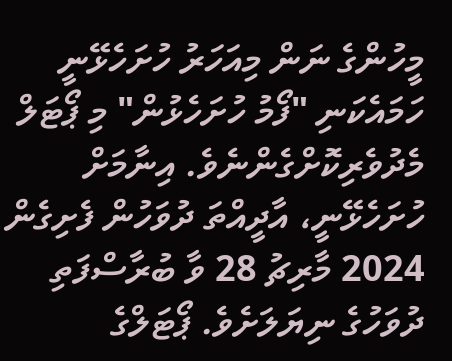މީހުންގެ ނަން މިއަހަރު ހުށަހެޅޭނީ ހަމައެކަނި "ފޯމު ހުށަހެޅުން" މި ޕޯޓަލް މެދުވެރިކޮށްގެންނެވެ. އިނާމަށް ހުށަހެޅޭނީ، އާދީއްތަ ދުވަހުން ފެށިގެން 2024 މާރިޗު 28 ވާ ބުރާސްފަތި ދުވަހުގެ ނިޔަލަށެވެ. ޕޯޓަލްގެ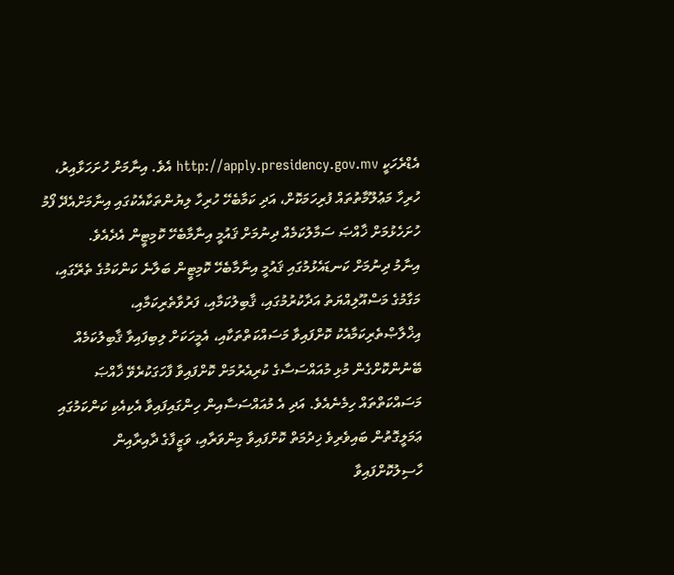އެޑްރެހަކީ http://apply.presidency.gov.mv އެވެ. އިނާމަށް ހުށަހަޅާއިރު، ހުރިހާ މަޢުލޫމާތުތައް ފުރިހަމަކޮށް، އަދި ކަމާބެހޭ ހުރިހާ ލިޔުންތަކާއެކުގައި އިނާމަށްއެދޭ ފޯމު ހުށަހެޅުމަށް ޚާއްޞަ ސަމާލުކަމެއް ދިނުމަށް ޤައުމީ އިނާމާބެހޭ ކޮމިޓީން އެދެއެވެ.
އިނާމު ދިނުމަށް ކަނޑައެޅުމުގައި ޤައުމީ އިނާމާބެހޭ ކޮމިޓީން ބަލާނެ ކަންކަމުގެ ތެރޭގައި، މަގާމުގެ މަސްއޫލިއްޔަތު އަދާކުރުމުގައި، ޤާބިލުކަމާއި، ފަރުވާތެރިކަމާއި، އިޚްލާޞްތެރިކަމާއެކު ކޮށްފައިވާ މަސައްކަތްތަކާއި، އެމީހަކަށް ލިބިފައިވާ ޤާބިލުކަމެއް ބޭނުންކޮށްގެން މުޅި މުއައްސަސާގެ ކުރިއެރުމަށް ކޮށްފައިވާ ފާހަގަކުރެވޭ ޚާއްޞަ މަސައްކަތްތައް ހިމެނެއެވެ. އަދި އެ މުއައްސަސާއިން ހިންގައިފައިވާ އެކިއެކި ކަންކަމުގައި ޢަމަލީގޮތުން ބައިވެރިވެ ޚިދުމަތް ކޮށްފައިވާ މިންވަރާއި، ވަޒީފާގެ ދާއިރާއިން ހާސިލުކޮށްފައިވާ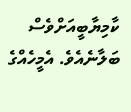ކާމިޔާބީއަށްވެސް ބަލާނެއެވެ. އެމީހެއްގެ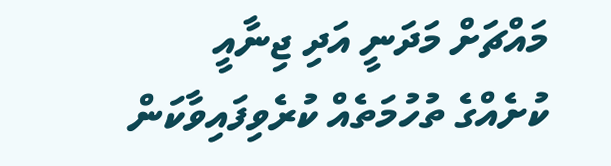މައްޗަށް މަދަނީ އަދި ޖިނާއީ ކުށެއްގެ ތުހުމަތެއް ކުރެވިފައިވާކަން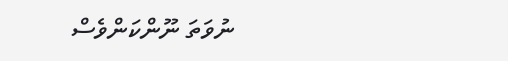ނުވަތަ ނޫންކަންވެސް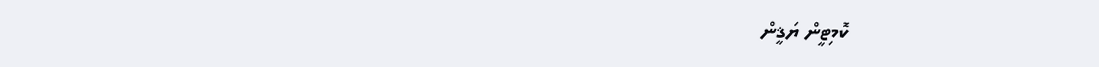ކޮމިޓީން ޔަޤީން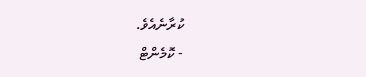ކުރާނެއެވެ.
- ކޮމެންޓް